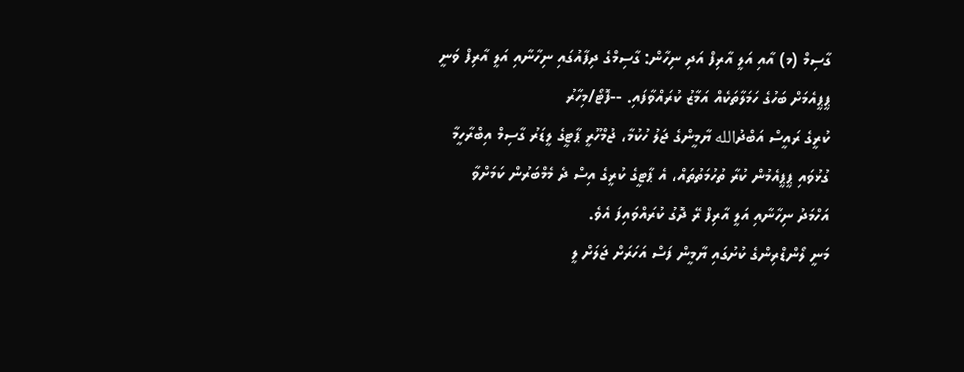ގާސިމް (މ) އާއި އަލީ އާރިފް އަދި ނިހާން: ގާސިމްގެ ދިފާއުގައި ނިހާނާއި އަލީ އާރިފް ވަނީ ޕީޕީއެމަށް ބަހުގެ ހަމަލާތަކެއް އަމާޒު ކުރައްވާފައި. --ފޮޓޯ/މިހާރު
ކުރީގެ ރައީސް އަބްދުالله ޔާމީންގެ ޖަލު ހުކުމާ، ޖުމްހޫރީ ޕާޓީގެ ލީޑަރު ގާސިމް އިބްރާހީމާ ގުޅުވައި ޕީޕީއެމުން ކުރާ ތުހުމަތުތައް، އެ ޕާޓީގެ ކުރީގެ އިސް ދެ މެމްބަރުން ކަމަށްވާ އަހްމަދު ނިހާނާއި އަލީ އާރިފް ރޭ ދޮގު ކުރައްވައިފަ އެވެ.
މަނީ ލޯންޑްރިންގެ ކުށުގައި ޔާމީން ފަސް އަހަރަށް ޖަލަށް ލީ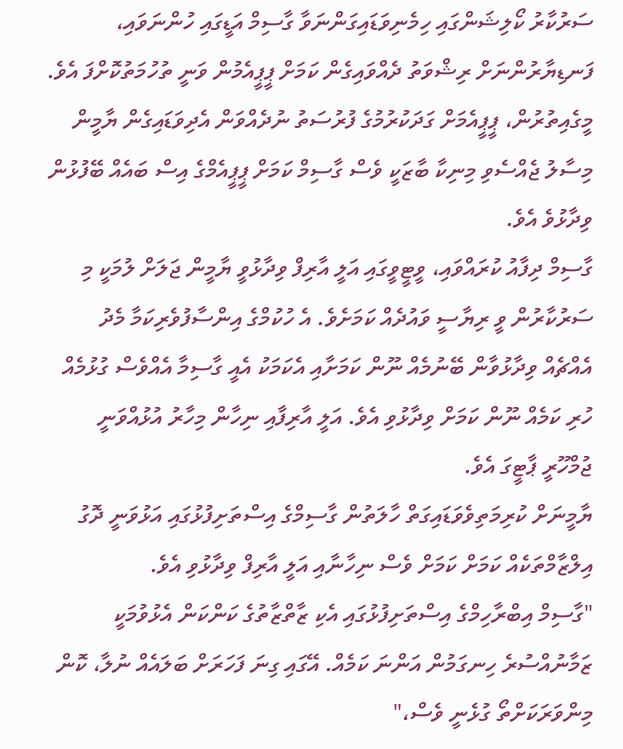ސަރުކާރު ކޯލިޝަންގައި ހިމެނިވަޑައިގަންނަވާ ގާސިމް އަޑީގައި ހުންނަވައި، ފަނޑިޔާރުންނަށް ރިޝްވަތު ދެއްވައިގެން ކަމަށް ޕީޕީއެމުން ވަނީ ތުހުމަތުކޮށްފަ އެވެ. މީގެއިތުރުން، ޕީޕީއެމަށް ގަދަކުރުމުގެ ފުރުސަތު ނުދެއްވަން އެދިވަޑައިގެން ޔާމީން މިސާލު ޖެއްސެވި މިނިކާ ބާޒަކީ ވެސް ގާސިމް ކަމަށް ޕީޕީއެމްގެ އިސް ބައެއް ބޭފުޅުން ވިދާޅުވެ އެވެ.
ގާސިމް ދިފާއު ކުރައްވައި، ވީޓީވީގައި އަލީ އާރިފް ވިދާޅުވީ ޔާމީން ޖަލަށް ލުމަކީ މި ސަރުކާރުން ވީ ރިޔާސީ ވައުދެއް ކަމަށެވެ. އެ ހުކުމްގެ އިންސާފުވެރިކަމާ މެދު އެއްޗެއް ވިދާޅުވާން ބޭނުމެއް ނޫން ކަމަށާއި އެކަމަކު އެއީ ގާސިމާ އެއްވެސް ގުޅުމެއް ހުރި ކަމެއް ނޫން ކަމަށް ވިދާޅުވި އެވެ. އަލީ އާރިފާއި ނިހާން މިހާރު އުޅުއްވަނީ ޖުމްހޫރީ ޕާޓީގަ އެވެ.
ޔާމީނަށް ކުރިމަތިވެވަޑައިގަތް ހާލަތުން ގާސިމްގެ އިސްތަށިފުޅުގައި އަޅުވަނީ ދޮގު އިލްޒާމްތަކެއް ކަމަށް ކަމަށް ވެސް ނިހާނާއި އަލީ އާރިފް ވިދާޅުވި އެވެ.
"ގާސިމް އިބްރާހިމްގެ އިސްތަށިފުޅުގައި އެކި ޒާތްޒާތުގެ ކަންކަން އެޅުވުމަކީ ޒަމާނުއްސުރެ ހިނގަމުން އަންނަ ކަމެއް. އޭގައި ގިނަ ފަހަރަށް ބަލައެއް ނުލާ، ކޮން މިންވަރަކަށްތޯ ގުޅެނީ ވެސް،"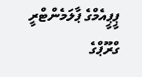ޕީޕީއެމްގެ ޕާލަމެންޓްރީ ގްރޫޕްގެ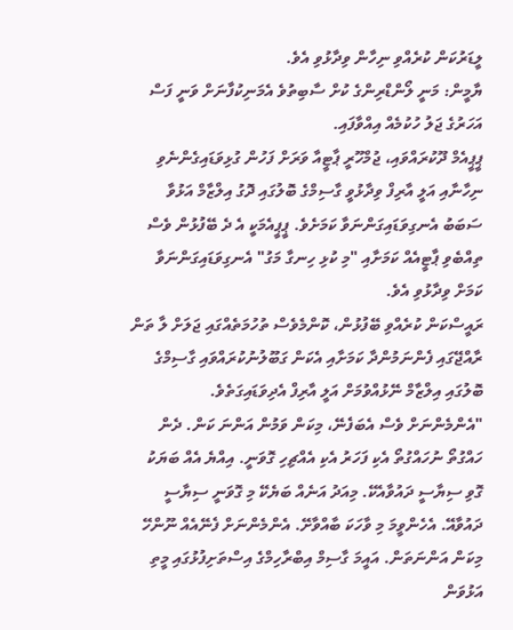ލީޑަރުކަން ކުރެއްވި ނިހާން ވިދާޅުވި އެވެ.
ޔާމީން: މަނީ ލޯންޑްރިންގެ ކުށް ސާބިތުވެ އެމަނިކުފާނަށް ވަނީ ފަސް އަހަރުގެ ޖަލު ހުކުމެއް އިއްވާފައި.
ޕީޕީއެމް ދޫކުރައްވައި، ޖުމްހޫރީ ޕާޓީއާ ވަރަށް ފަހުން ގުޅިވަޑައިގެންނެވި ނިހާނާއި އަލީ އާރިފް ވިދާޅުވީ ގާސިމްގެ ބޮލުގައި ދޮގު އިލްޒާމް އަޅުވާ ސަބަބު އެނގިވަޑައިގަންނަވާ ކަމަށެވެ. ޕީޕީއެމަކީ އެ ދެ ބޭފުޅުން ވެސް ތިއްބެވި ޕާޓީއެއް ކަމަށާއި "މި ކުޅި ހިނގާ މަގު" އެނގިވަޑައިގަންނަވާ ކަމަށް ވިދާޅުވި އެވެ.
ރައީސްކަން ކުރެއްވި ބޭފުޅުން، ކޮންމެވެސް ތުހުމަތެއްގައި ޖަލަށް ލާ ތަން ރާއްޖޭގައި ފެންނަމުންދާ ކަމަށާއި އެކަން ގަބޫލުނުކުރައްވައި ގާސިމްގެ ބޮލުގައި އިލްޒާމް ނޭޅުއްވުމަށް އަލީ އާރިފް އެދިވަޑައިގަތެވެ.
"އެންމެންނަށް ވެސް އެބަފެނޭ، މިކަން ވަމުން އަންނަ ކަން. ދެން ހައްގުތޯ ނުހައްގުތޯ އެކި ފަހަރު އެކި އެއްޗިހި ގޮވަނީ. އިއްޔެ އެއް ބަޔަކު ގޮވި ސިޔާސީ ދައުވާއެކޭ. މިއަދު އަނެއް ބަޔެކޭ މި ގޮވަނީ ސިޔާސީ ދައުވާއޭ. އެހެންވީމަ މި ވާހަކަ ބާއްވާށޭ. އެންމެންނަށް ފެނޭއެއް ނޫންހޭ މިކަން އަންނަތަން. އައީމަ ގާސިމް އިބްރާހިމްގެ އިސްތަށިފުޅުގައި މީތި އަޅުވަން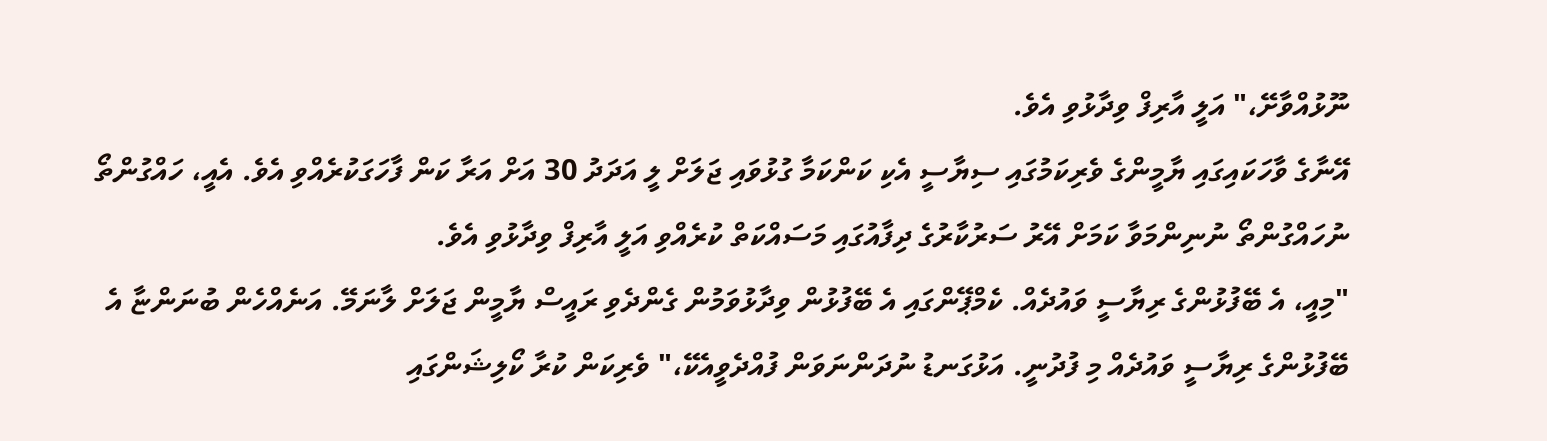ނޫޅުއްވާށޭ،" އަލީ އާރިފް ވިދާޅުވި އެވެ.
އޭނާގެ ވާހަކައިގައި ޔާމީންގެ ވެރިކަމުގައި ސިޔާސީ އެކި ކަންކަމާ ގުޅުވައި ޖަލަށް ލީ އަދަދު 30 އަށް އަރާ ކަން ފާހަގަކުރެއްވި އެވެ. އެއީ، ހައްގުންތޯ ނުހައްގުންތޯ ނުނިންމަވާ ކަމަށް އޭރު ސަރުކާރުގެ ދިފާއުގައި މަސައްކަތް ކުރެއްވި އަލީ އާރިފް ވިދާޅުވި އެވެ.
"މިއީ، އެ ބޭފުޅުންގެ ރިޔާސީ ވައުދެއް. ކެމްޕޭންގައި އެ ބޭފުޅުން ވިދާޅުވަމުން ގެންދެވި ރައީސް ޔާމީން ޖަލަށް ލާނަމޭ. އަނެއްހެން ބުނަންޏާ އެ ބޭފުޅުންގެ ރިޔާސީ ވައުދެއް މި ފުދުނީ. އަޅުގަނޑު ނުދަންނަވަން ފުއްދެވީއެކޭ،" ވެރިކަން ކުރާ ކޯލިޝަންގައި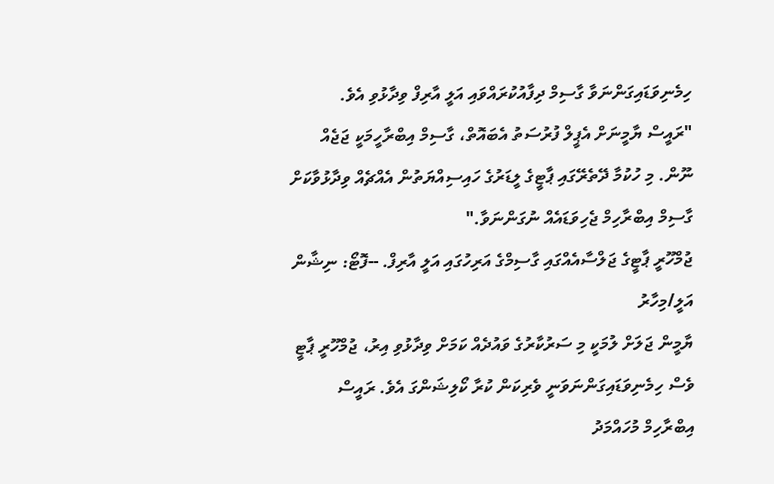ހިމެނިވަޑައިގަންނަވާ ގާސިމް ދިފާއުކުރައްވައި އަލީ އާރިފް ވިދާޅުވި އެވެ.
"ރައީސް ޔާމީނަށް އެޕީލް ފުރުސަތު އެބައޮތް، ގާސިމް އިބްރާހީމަކީ ޖަޖެއް ނޫން. މި ހުކުމާ ދޭތެރޭގައި ޕާޓީގެ ލީޑަރުގެ ހައިސިއްޔަތުން އެއްޗެއް ވިދާޅުވާކަށް ގާސިމް އިބްރާހިމް ޖެހިވަޑައެއް ނުގަންނަވާ."
ޖުމްހޫރީ ޕާޓީގެ ޖަލްސާއެއްގައި ގާސިމްގެ އަރިހުގައި އަލީ އާރިފް. --ފޮޓޯ: ނިޝާން އަލީ/މިހާރު
ޔާމީން ޖަލަށް ލުމަކީ މި ސަރުކާރުގެ ވައުދެއް ކަމަށް ވިދާޅުވި އިރު، ޖުމްހޫރީ ޕާޓީ ވެސް ހިމެނިވަޑައިގަންނަވަނީ ވެރިކަން ކުރާ ކޯލިޝަންގަ އެވެ. ރައީސް އިބްރާހިމް މުހައްމަދު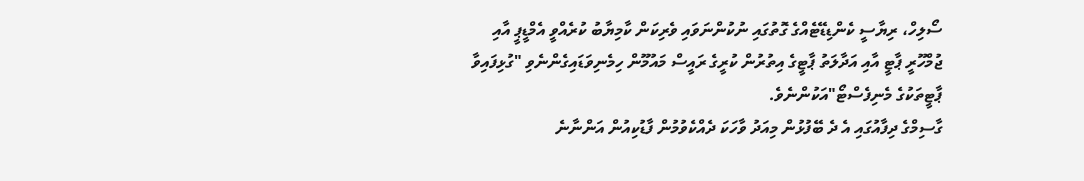ސޯލިހް، ރިޔާސީ ކެންޑިޑޭޓެއްގެ ގޮތުގައި ނުކުންނަވައި ވެރިކަން ކާމިޔާބު ކުރެއްވީ އެމްޑީޕީ އާއި ޖުމްހޫރީ ޕާޓީ އާއި އަދާލަތު ޕާޓީގެ އިތުރުން ކުރީގެ ރައީސް މައުމޫން ހިމެނިވަޑައިގެންނެވި "ގުޅިފައިވާ ޕާޓީތަކުގެ މެނިފެސްޓޯ"އަކުންނެވެ.
ގާސިމްގެ ދިފާއުގައި އެ ދެ ބޭފުޅުން މިއަދު ވާހަކަ ދެއްކެވުމުން ފާޑުކިއުން އަންނާނެ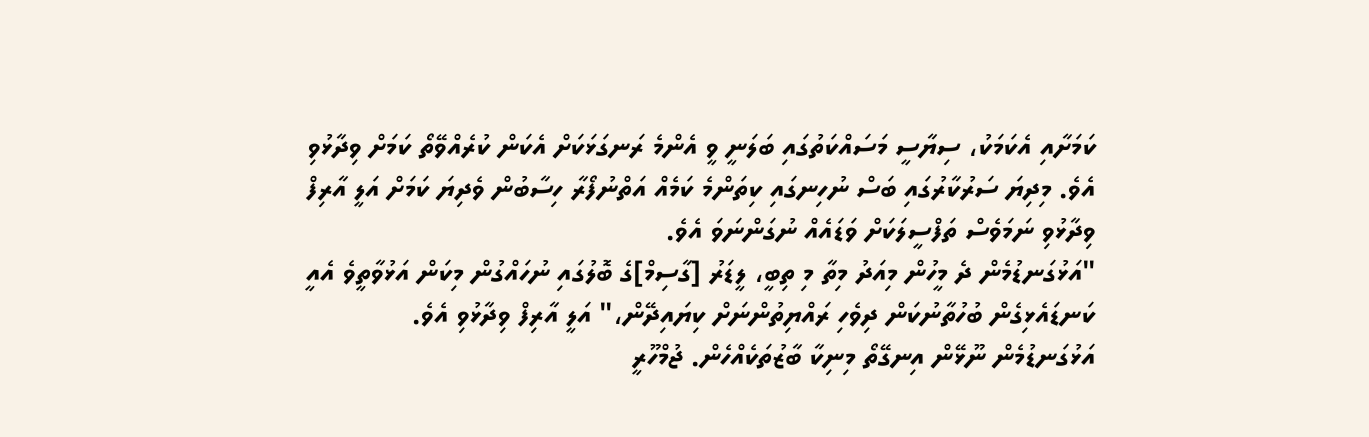ކަމަށާއި އެކަމަކު، ސިޔާސީ މަސައްކަތުގައި ބަލަނީ ވީ އެންމެ ރަނގަޅަކަށް އެކަން ކުރެއްވޭތޯ ކަމަށް ވިދާޅުވި އެވެ. މިދިޔަ ސަރުކާރުގައި ބަސް ނުހިނގައި ކިތަންމެ ކަމެއް އަތްނުފޯރާ ހިސާބުން ވެދިޔަ ކަމަށް އަލީ އާރިފް ވިދާޅުވި ނަމަވެސް ތަފްސީލަކަށް ވަޑައެއް ނުގަންނަވަ އެވެ.
"އަޅުގަނޑުމެން ދެ މީހުން މިއަދު މިތާ މި ތިބީ، ލީޑަރު [ގާސިމް]ގެ ބޮލުގައި ނުހައްގުން މިކަން އަޅުވާތީވެ އެއީ ކަނޑައެޅިގެން ބުހުތާނުކަން ދިވެހި ރައްޔިތުންނަށް ކިޔައިދޭން،" އަލީ އާރިފް ވިދާޅުވި އެވެ.
އަޅުގަނޑުމެން ނޫޅޭން އިނގޭތޯ މިނިކާ ބާޒުތަކެއްހެން. ޖުމްހޫރީ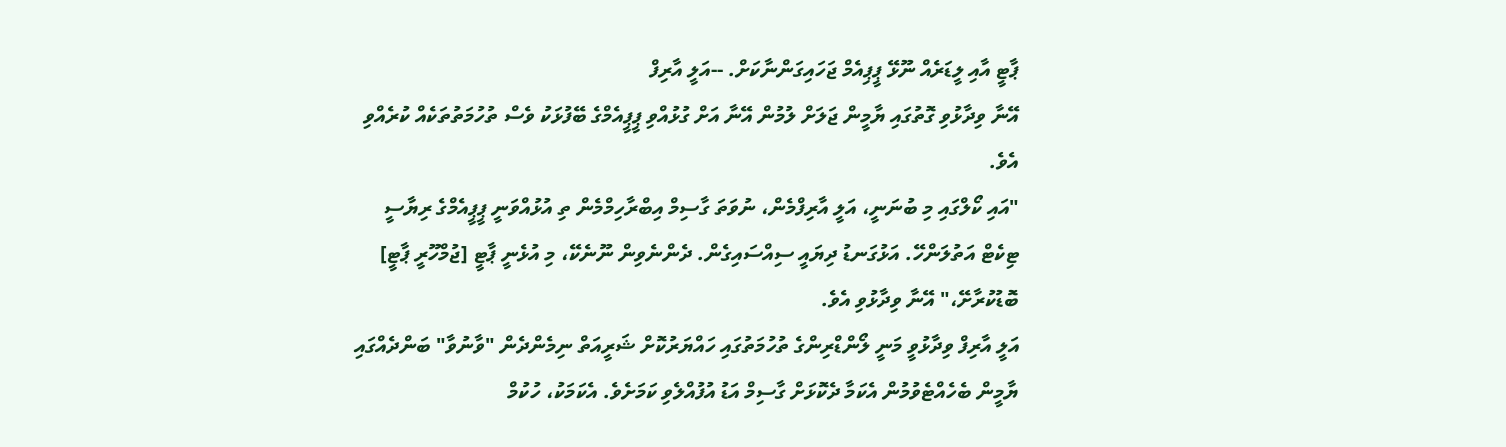ޕާޓީ އާއި ލީޑަރެއް ނޫޅޭ ޕީޕިއެމް ޖަހައިގަންނާކަށް. --އަލީ އާރިފް
އޭނާ ވިދާޅުވި ގޮތުގައި ޔާމީން ޖަލަށް ލުމުން އޭނާ އަށް ގުޅުއްވި ޕީޕީއެމްގެ ބޭފުޅަކު ވެސް ތުހުމަތުތަކެއް ކުރެއްވި އެވެ.
"އައި ކޯލްގައި މި ބުނަނީ، އަލީ އާރިފްމެން، ނުވަތަ ގާސިމް އިބްރާހިމްމެން ތި އުޅުއްވަނީ ޕީޕީއެމްގެ ރިޔާސީ ޓިކެޓް އަތުލަންހޭ. އަޅުގަނޑު ދިޔައީ ސިއްސައިގެން. ދެންނެވިން ނޫނެކޭ، މި އުޅެނީ ޕާޓީ [ޖުމްހޫރީ ޕާޓީ] ބޮޑުކުރާށޭ،" އޭނާ ވިދާޅުވި އެވެ.
އަލީ އާރިފް ވިދާޅުވީ މަނީ ލޯންޑްރިންގެ ތުހުމަތުގައި ހައްޔަރުކޮށް ޝަރީއަތް ނިމެންދެން "ވާނުވާ" ބަންދެއްގައި ޔާމީން ބެހެއްޓެވުމުން އެކަމާ ދެކޮޅަށް ގާސިމް އަޑު އުފުއްލެވި ކަމަށެވެ. އެކަމަކު، ހުކުމް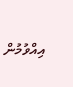އިއްވުމުން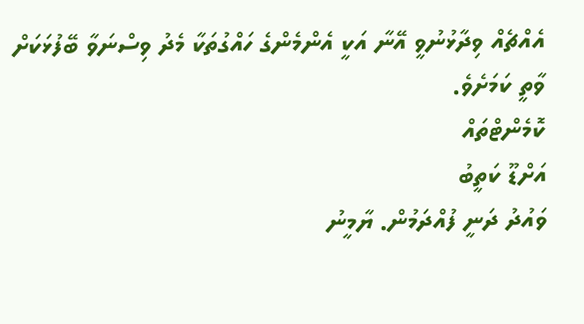އެއްޗެއް ވިދާޅުނުވީ އޭނާ އަކީ އެންމެންގެ ހައްގުތަކާ މެދު ވިސްނަވާ ބޭފުޅަކަށް ވާތީ ކަމަށެވެ.
ކޮމެންޓްތައް
އަށްޑޫ ކަތީބު
ވައުދު ދަނީ ފުއްދަމުން. ޔާމީނު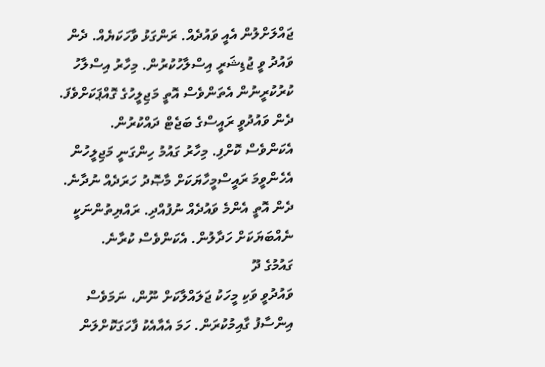ޖައްލަށްލުން އެއީ ވައުދެއް. ރަންގަޅު ވާހަކަޔެއް. ދެން ވައުދު ވީ ޖުޑިޝަރީ އިސްލާހުކުރުން. މިހާރު އިސްލާހު ކުރުކުރީނުން އެތަންވެސް އޮތީ މަޖިލީހުގެ ގޮއްޕަކަށްވެފަ. ދެން ވައުދުވީ ރައީސްގެ ބަޖެޓް ދައްކުރުން. އެކަންވެސް ކޮށްފި. މިހާރު ގައުމު ހިންގަނީ މަޖިލީހުން އެހެންވީމަ ރައީސްމީހާޔަކަށް މާޞޮދު ހަރަދެއް ނުދާނެ. ދެން އޮތީ އެންމެ ވައުދެއް ނުފުއްދި. ރައްޔިތުންނަކީ ނެއްބަޔަކަށް ހަދާލުން. އެކަންވެސް ކުރާނެ.
ގައުމުގެ ދޫ
ވައުދުވީ ވަކި މީހަކު ޖަލައްލާކަށް ނޫން، ނަމަވެސް އިންސާފު ގާއިމުކުރަން. ހަމަ އެއާއެކު ފާހަގަކޮށްލަން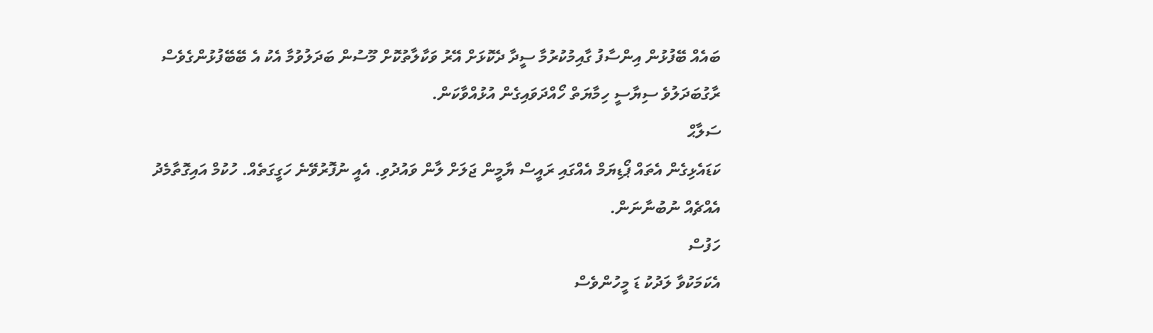ބައެއް ބޭފުޅުން އިންސާފު ގާއިމުކުރުމާ ސީދާ ދެކޮޅަށް އޭރު ވަކާލާތުކޮށް މޫސުން ބަދަލުވުމާ އެކު އެ ބޭބޭފުޅުންގެވެސް ރާގުބަދަލުވެ ސިޔާސީ ހިމާޔަތް ހޯއްދަވައިގެން އުޅުއްވާކަން.
ސަލާޙް
ކަޑައެޅިގެން އެތައް ޕޯޑިޔަމް އެއްގައި ރައީސް ޔާމީން ޖަލަށް ލާން ވައުދުވި. އެއީ ނުފޮރުވޭނެ ހަގީގަތެއް. ހުކުމް އައިގޮތާމެދު އެއްޗެއް ނުބުނާނަން.
ހަފުސް
އެކަމަކުވާ ލަދުކު ޑަ މީހުންވެސް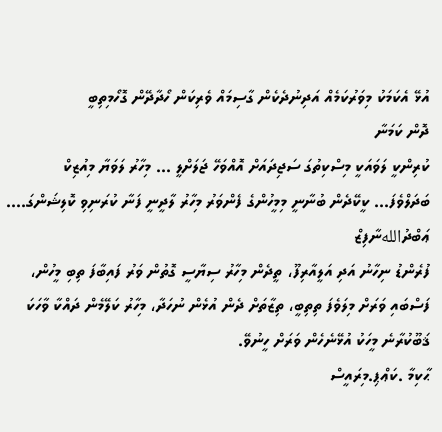އުޅޭ އެކަމަކު މިވަރުކަމެއް އަދިނުދެކެން ގާސިމައް ވެރިކަން ހޯދާދޭން ގޮހޯމިތިބީ
ދޮން ކަމަނާ
ކުރިންކީ ލަވައަކީ މިސްކިތުގަ ސަޖިދައަށް އޮއްވަހޭ ޖަލަށްލީ ... މިހާރު ލަވަޔާ މިއުޒިކް ބަދަލްވެފަ... ކީކޭދެން ބުނާނީ މިމީހުންގެ ފެންވަރު މިހާރު ލާދީނީ ފަނާ ކުރަނިވި ކޮލިޝަންގަ....
ޢަބްދުاللهނާފިޒް
ފުރެންޑު ނިހާނު އަދި އަލީއާރިފޫ، ތީދެން މިހާރު ސިޔާސީ ގޮތުން ވަރު ފައިބާފަ ތިބި މީހުން، ފަސްބައި ވަރަށް މިލަވެފަ ތިތިބީ، ތިޒާތަށް ދެން އުޅެން ނުހަދާ، މިހާރު ކަލޭމެން ދައްކާ ވާހަކަ ޤަބޫކުރާނެ މީހަކު އުޅޭނެހެން ވަރަށް ހީނުވޭ.
ޙާކިމާ .ކަޢްޕި.މިރައީސް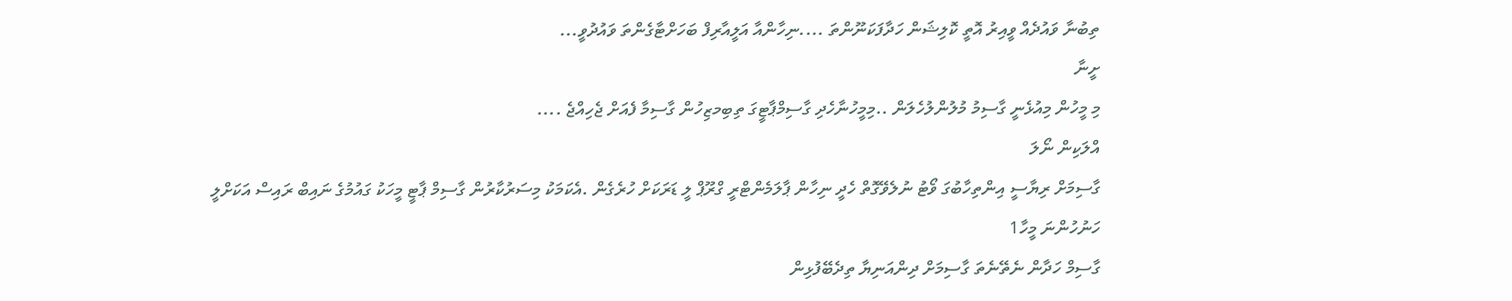ތިބުނާ ވައުދެއް ވީއިރު އޮތީ ކޮލިޝަން ހަދާފަކަނޫންތަ ....ނިހާންއާ އަލީއާރިފް ބަހަށްޓާގެންތަ ވައުދުވީ...
ށީނާ
މި މީހުން މިއުޅެނީ ގާސިމު މުލުންލުހެލަން ..މިމީހުނާހެދި ގާސިމްޕާޓީގަ ތިބިމޒިހުން ގާސިމާ ފެއަށް ޖެހިއްޖެ ....
އްލަކިން ނޯލަ
ގާސިމަށް ރިޔާސީ އިންތިހާބުގަ ވޯޓު ނުލެވޭގޮތް ހެދީ ނިހާން ޕާލަމެންޓްރީ ގްރޫޕް ލީ ޑަރަކަށް ހުރެގެން .އެކަމަކު މިސަރުކާރުން ގާސިމް ޕާޓީ މީހަކު ގައުމުގެ ނައިބް ރައިސް އަކަށްލީ
ހަނުހުންނަ މީހާ1
ގާސިމް ހަދާން ނެތޭނެތަ ގާސިމަށް ދިންއަނިޔާ ތިދެބޭފުޅިން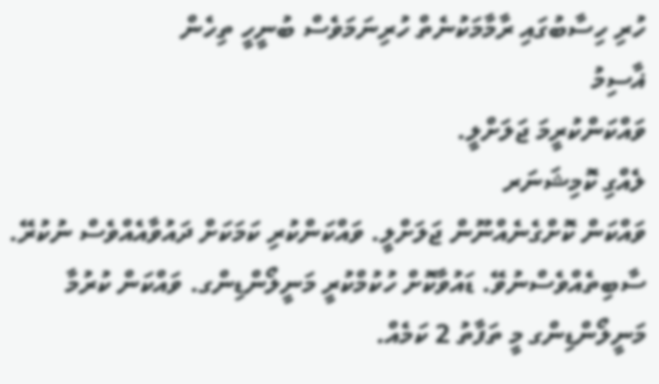ހުރި ހިސާބުގައި ރާމާމަކުނެތް ހުރިނަމަވެސް ބުނީހީ ތިހެން
ޣާސިމު
ވައްކަންކުރީމަ ޖަލަށްލީ.
ލެއްގި ކޮމިޝަނަރ
ވައްކަން ކޮށްގެނެއްނޫން ޖަލަށްލީ. ވައްކަންކުރި ކަމަކަށް ދައުވާއެއްވެސް ނުކުރޭ. ސާބިތެއްވެސްނުވޭ. ޑައުވާކޮށް ހުކުމްކުރީ މަނީލޯންޑިންގ. ވައްކަން ކުރުމާ މަނީލޯންޑިންގ މީ ތަފާތު 2 ކަމެއް.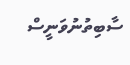ސާބިތުނުވަނީސް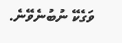ވަގެކޭ ނުބުނެވޭނެ.